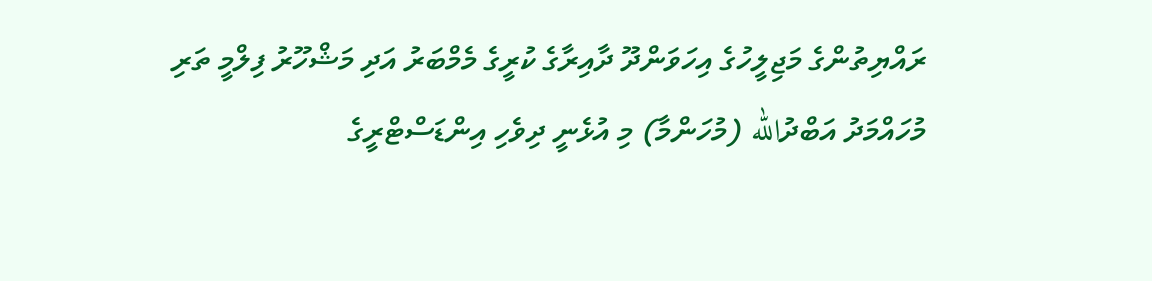ރައްޔިތުންގެ މަޖިލީހުގެ އިހަވަންދޫ ދާއިރާގެ ކުރީގެ މެމްބަރު އަދި މަޝްހޫރު ފިލްމީ ތަރި މުހައްމަދު އަބްދުالله (މުހަންމާ) މި އުޅެނީ ދިވެހި އިންޑަސްޓްރީގެ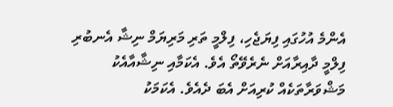އެންމެ އުހުގައި ފިޔަޖެހި، ފިލްމީ ތަރި މަރިޔަމް ނިޝާ އެނބުރި ފިލްމީ ދާއިރާއަށް ނެރެވޭތޯ އެވެ. އެކަމާއި ނިޝާއާއެކު މަޝްވަރާތަކެއް ކުރިއަށް އެބަ ދެއެވެ. އެކަމަކު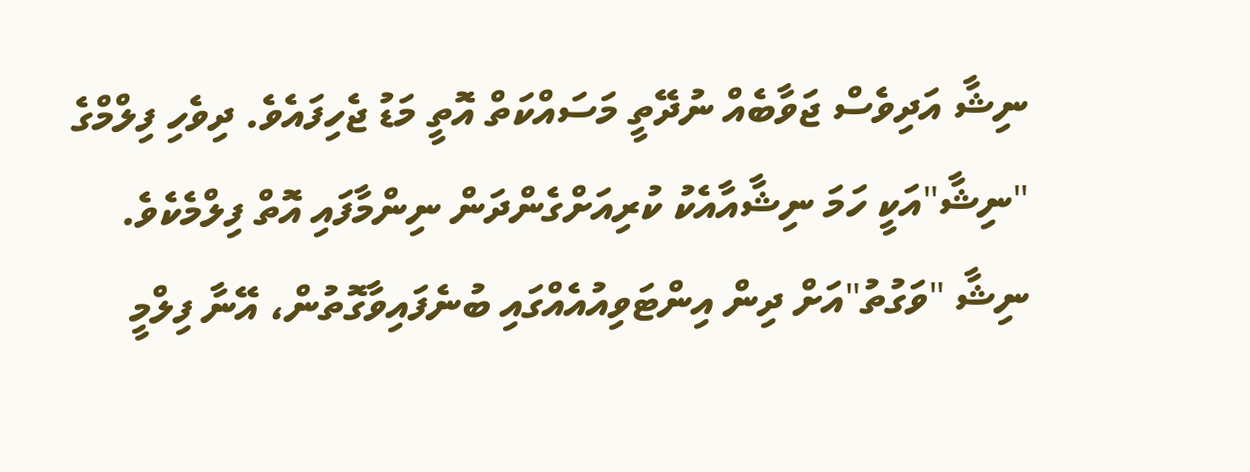ނިޝާ އަދިވެސް ޖަވާބެއް ނުދޭތީ މަސައްކަތް އޮތީ މަޑު ޖެހިފައެވެ. ދިވެހި ފިލްމްގެ "ނިޝާ"އަކީ ހަމަ ނިޝާއާއެކު ކުރިއަށްގެންދަން ނިންމާފައި އޮތް ފިލްމެކެވެ.
ނިޝާ "ވަގުތު"އަށް ދިން އިންޓަވިއުއެއްގައި ބުނެފައިވާގޮތުން، އޭނާ ފިލްމީ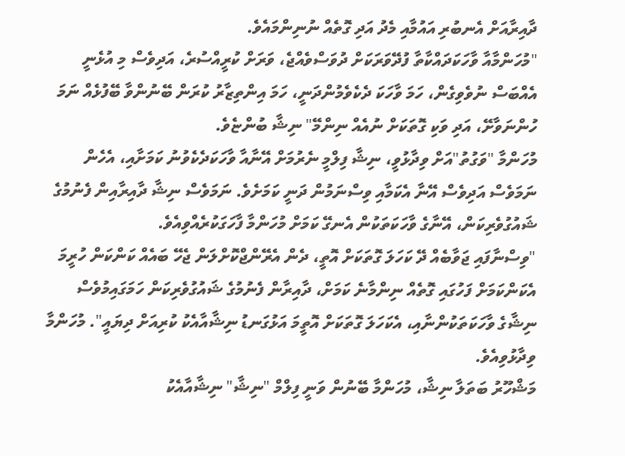ދާއިރާއަށް އެނބުރި އައުމާއި މެދު އަދި ގޮތެއް ނުނިންމައެވެ.
"މުހަންމާއާ ވާހަކަދައްކާތާ ފުދޭވަރަކަށް ދުވަސްވެއްޖެ، ވަރަށް ކުރީއްސުރެ، އަދިވެސް މި އުޅެނީ އެއްބަސް ނުވެވިގެން، ހަމަ ވާހަކަ ދެކެވެމުންދަނީ، ހަމަ އިންތިޒާރު ކުރަން ބޭނުންވާ ބޭފުޅެއް ނަމަ ހުންނަވާށޭ، އަދި ވަކި ގޮތަކަށް ނުއެއް ނިންމޭ" ނިޝާ ބުންޏެވެ.
މުހަންމާ "ވަގުތު"އަށް ވިދާޅުވީ، ނިޝާ ފިލްމީ ނެރުމަށް އޭނާއާ ވާހަކަދެކެވުނު ކަމަށާއި، އެހެން ނަމަވެސް އަދިވެސް އޭނާ އެކަމާއި ވިސްނަމުން ދަނީ ކަމަށެވެ. ނަމަވެސް ނިޝާ ދާއިރާއިން ފެނުމުގެ ޝައުގުވެރިކަން، އޭނާގެ ވާހަކަތަކުން އެނގޭ ކަމަށް މުހަންމާ ފާހަގަކުރެއްވިއެވެ.
"ވިސްނާފައި ޖަވާބެއް ދޭ ކަހަލަ ގޮތަކަށް އޮތީ، ދެން އެރޭންޖްކޮށްލަން ޖެހޭ ބައެއް ކަންކަން ހުރީމަ އެކަންކަމަށް ފަހުގައި ގޮތެއް ނިންމާނެ ކަމަށް، ދާއިރާން ފެނުމުގެ ޝައުގުވެރިކަން ހަމަގައިމުވެސް ނިޝާގެ ވާހަކަތަކުންނާއި، އެކަހަލަ ގޮތަކަށް އޮތީމަ އަޅުގަނޑު ނިޝާއާއެކު ކުރިއަށް ދިޔައީ". މުހަންމާ ވިދާޅުވިއެވެ.
މަޝްހޫރު ބަތަލާ ނިޝާ، މުހަންމާ ބޭނުން ވަނީ ފިލްމް "ނިޝާ" ނިޝާއާއެކު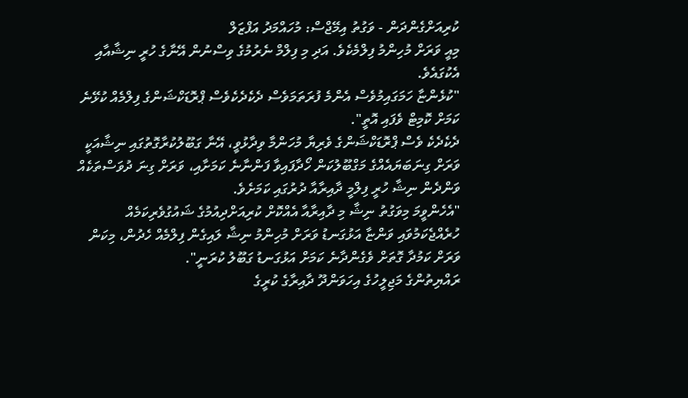ކުރިއަށްގެންދަން - ވަގުތު އިމޭޖްސް: މުހައްމަދު އަފްޒަލް
މިއީ ވަރަށް މުހިންމު ފިލްމެކެވެ. އަދި މި ފިލްމް ނެރުމުގެ ވިސްނުން އޭނާގެ ހުރީ ނިޝާއާއި އެކުގައެވެ.
"ކުޅެންޏާ ހަމަގައިމުވެސް އެންމެ ފުރަތަމަވެސް ދެކެދެކެވެސް ޕްރޮޑަކްޝަންގެ ފިލްމެއް ކުޅޭނެ ކަމަށް ކޮމިޓް ވެފައި އޮތީ".
ދެކެދެކެ ވެސް ޕްރޮޑަކްޝަންގެ ވެރިޔާ މުހަންމާ ވިދާޅުވީ، އޭނާ ގަބޫލުކުރާގޮތުގައި ނިޝާއަކީ ވަރަށް ގިނަބަޔައެއްގެ މަގްބޫލުކަން ހޯދާފައިވާ ފަންނާނެ ކަމަށާއި، ވަރަށް ގިނަ ދުވަސްތަކެއް ވަންދެން ނިޝާ ހުރީ ފިލްމީ ދާއިރާއާ ދުރުގައި ކަމަށެވެ.
"އެހެންވީމަ މިވަގުތު ނިޝާ މި ދާއިރާއާ އެއްކޮށް ކުރިއަށްދިއުމުގެ ޝައުގުވެރިކަމެއް ހުރެއްޖެކަމުވައި ވަންޏާ އަޅުގަނޑު ވަރަށް މުހިންމު ނިޝާ ލައިގެން ފިލްމެއް ހެދުން، މިކަން ވަރަށް ކަމުދާ ގޮތަށް ވެގެންދާނެ ކަމަށް އަޅުގަނޑު ގަބޫލު ކުރަނީ".
ރައްޔިތުންގެ މަޖިލީހުގެ އިހަވަންދޫ ދާއިރާގެ ކުރީގެ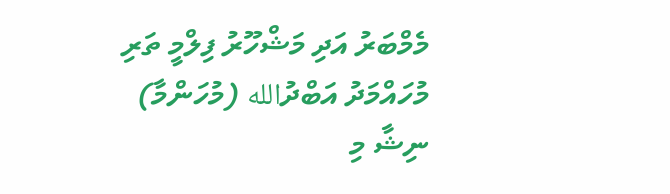މެމްބަރު އަދި މަޝްހޫރު ފިލްމީ ތަރި މުހައްމަދު އަބްދުالله (މުހަންމާ)
ނިޝާ މި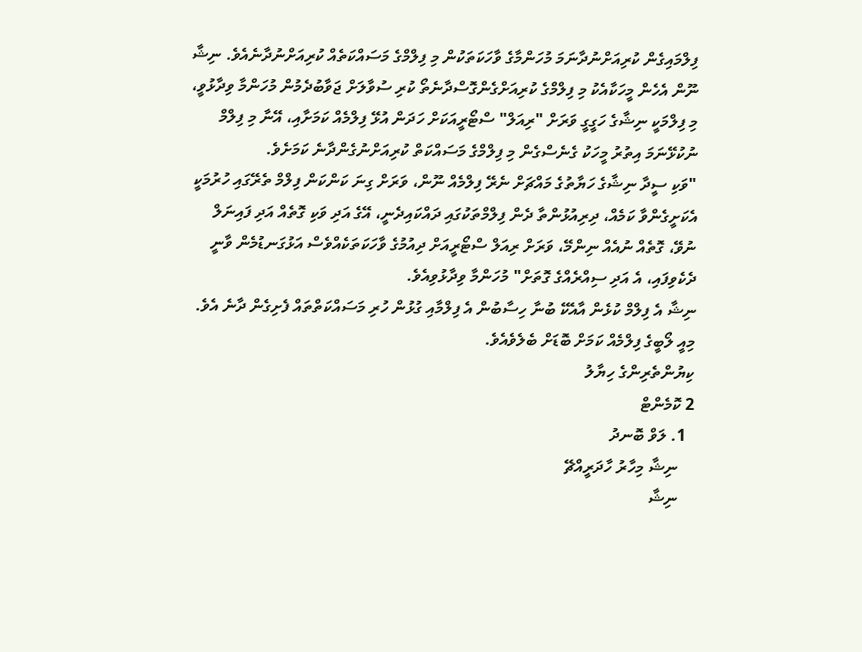ފިލްމައިގެން ކުރިއަށްނުދާނަމަ މުހަންމާގެ ވާހަކަތަކުން މި ފިލްމްގެ މަސައްކަތެއް ކުރިއަށްނުދާނެއެވެ. ނިޝާ ނޫން އެހެން މީހަކާއެކު މި ފިލްމްގެ ކުރިއަށްގެންގޮސްދާނެތޯ ކުރި ސުވާލަށް ޖަވާބުދެމުން މުހަންމާ ވިދާޅުވީ، މި ފިލްމަކީ ނިޝާގެ ހަގީގީ ވަރަށް "ރިއަލް" ސްޓޯރީއަކަށް ހަދަން އުޅޭ ފިލްމެއް ކަމަށާއި، އޭނާ މި ފިލްމް ނުކުޅޭނަމަ އިތުރު މީހަކު ގެނެސްގެން މި ފިލްމްގެ މަސައްކަތް ކުރިއަށްނުގެންދާނެ ކަމަށެވެ.
"ވަކި ސީދާ ނިޝާގެ ހަޔާތުގެ މައްޗަށް ނެރޭ ފިލްމެއް ނޫން، ވަރަށް ގިނަ ކަންކަން ފިލްމް ތެރޭގައި ހުރުމަކީ އެކަށީގެންވާ ކަމެއް، ދިރިއުޅުންތާ ދެން ފިލްމްތަކުގައި ދައްކައިދެނީ، އޭގެ އަދި ވަކި ގޮތެއް އަދި ފައިނަލް ނުވޭ، ގޮތެއް ނުއެއް ނިންމޭ، ވަރަށް ރިއަލް ސްޓޯރީއަށް ދިއުމުގެ ވާހަކަތަކެއްވެސް އަޅުގަނޑުމެން ވާނީ ދެކެވިފައި، އެ އަދި ސިއްރެއްގެ ގޮތަށް" މުހަންމާ ވިދާޅުވިއެވެ.
ނިޝާ އެ ފިލްމް ކުޅެން އާއެކޭ ބުނާ ހިސާބުން އެ ފިލްމާއި ގުޅުން ހުރި މަސައްކަތްތައް ފެށިގެން ދާނެ އެވެ. މިއީ ލޯބީގެ ފިލްމެއް ކަމަށް ބޮޑަށް ބެލެވެއެވެ.
ކިޔުންތެރިންގެ ހިޔާލު
2 ކޮމެންޓް
  1. ލަވް ބޮނދު
    ނިޝާ މިހާރު ހާދަރީއްޗޭ
    ނިޝާ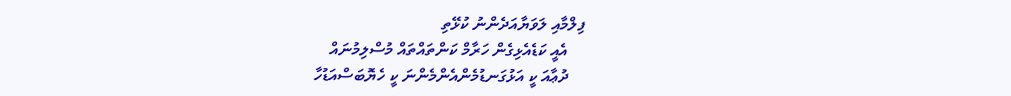ފިލްމާއި ލަވަޔާއަދެންނު ކުޅޭތި
    އެއީ ކަޑެއެޅިގެން ހަރާމް ކަންތައްތައް މުސްލިމުނައް
    ދުޢާއަ ކީ އަޅުގަނޑުމެންއެންމެންނަ ކީ ހެޔޮބަސްއަޑުހާ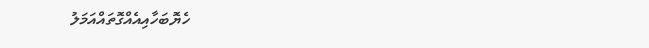ހެޔޮބަހާއިއެއްގޮތައްއަމަލު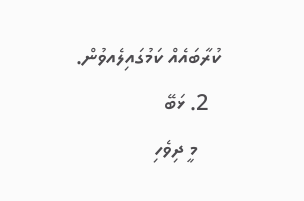ކުރާބައެއް ކަމުގައިލެއވުން.
  2. ޅަބޭ
    މީ ދިވެހި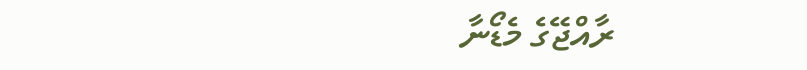ރާއްޖޭގެ މެޑޯނާ